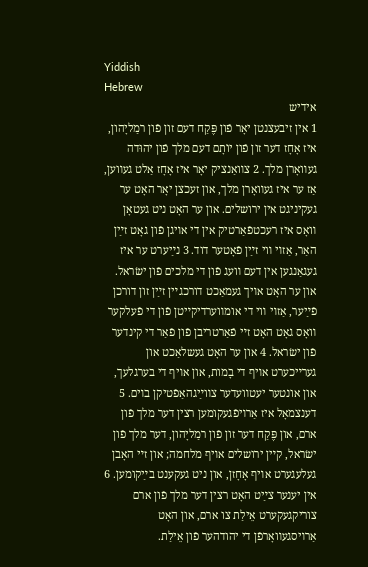Yiddish
Hebrew
אידיש
1 אין זיבעצנטן יאָר פֿון פֶּקַח דעם זון פֿון רמַליָהון, איז אָחָז דער זון פֿון יוֹתָם דעם מלך פֿון יהוּדה געװאָרן מלך. 2 צװאַנציק יאָר איז אָחָז אַלט געװען, אַז ער איז געװאָרן מלך, און זעכצן יאָר האָט ער געקיניגט אין ירושלים. און ער האָט ניט געטאָן װאָס איז רעכטפֿאַרטיק אין די אױגן פֿון גאָט זײַן האַר, אַזױ װי זײַן פֿאָטער דוד. 3 נײַערט ער איז געגאַנגען אין דעם װעג פֿון די מלכים פֿון ישׂראל. און ער האָט אױך געמאַכט דורכגײן זײַן זון דורכן פֿײַער, אַזױ װי די אומװערדיקײטן פֿון די פֿעלקער װאָס גאָט האָט זײ פֿאַרטריבן פֿון פֿאַר די קינדער פֿון ישׂראל. 4 און ער האָט געשלאַכט און גערײכערט אױף די בָמות, און אױף די בערגלעך, און אונטער יעטװעדער צװײַגהאַפֿטיקן בױם. 5 דענצמאָל איז אַרױפֿגעקומען רצין דער מלך פֿון ארם, און פֶּקַח דער זון פֿון רמַליָהון, דער מלך פֿון ישׂראל, קײן ירושלים אױף מלחמה; און זײ האָבן געלעגערט אױף אָחָזן, און ניט געקענט בײַקומען. 6 אין יענער צײַט האָט רצין דער מלך פֿון ארם צוריקגעקערט אֵילַת צו ארם, און האָט אַרױסגעװאָרפֿן די יהודהער פֿון אֵילַת.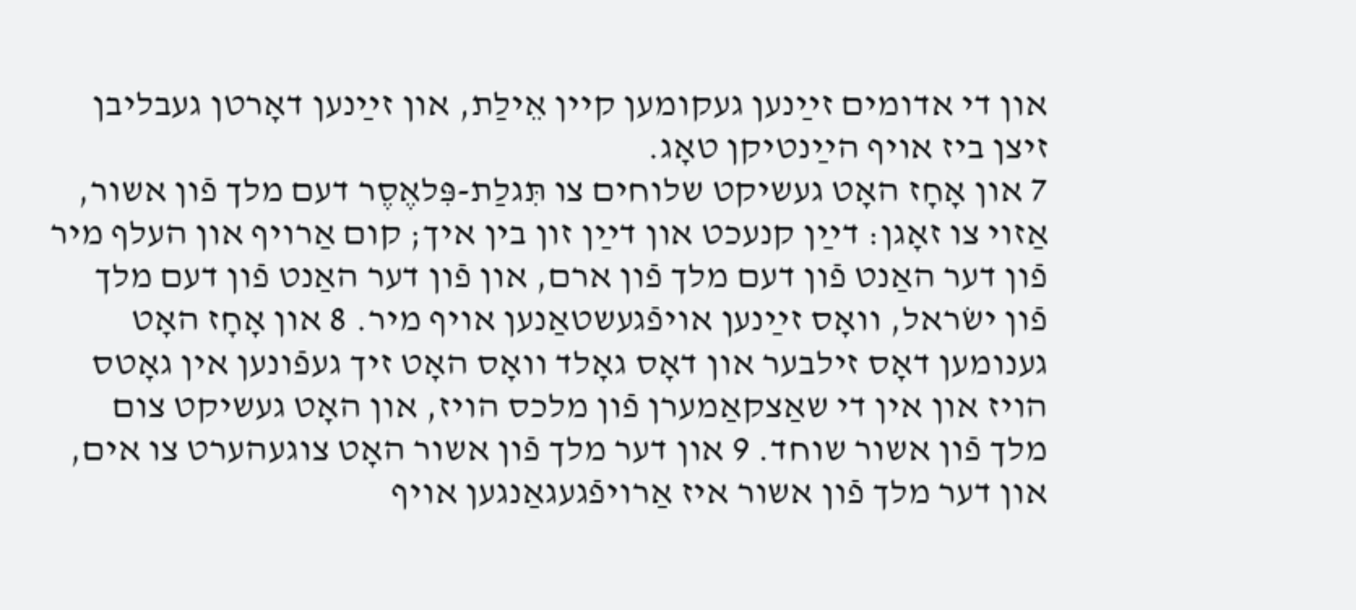און די אדומים זײַנען געקומען קײן אֵילַת, און זײַנען דאָרטן געבליבן זיצן ביז אױף הײַנטיקן טאָג.
7 און אָחָז האָט געשיקט שלוחים צו תִּגלַת-פִּלאֶסֶר דעם מלך פֿון אשור, אַזױ צו זאָגן: דײַן קנעכט און דײַן זון בין איך; קום אַרױף און העלף מיר פֿון דער האַנט פֿון דעם מלך פֿון ארם, און פֿון דער האַנט פֿון דעם מלך פֿון ישׂראל, װאָס זײַנען אױפֿגעשטאַנען אױף מיר. 8 און אָחָז האָט גענומען דאָס זילבער און דאָס גאָלד װאָס האָט זיך געפֿונען אין גאָטס הױז און אין די שאַצקאַמערן פֿון מלכס הױז, און האָט געשיקט צום מלך פֿון אשור שוחד. 9 און דער מלך פֿון אשור האָט צוגעהערט צו אים, און דער מלך פֿון אשור איז אַרױפֿגעגאַנגען אױף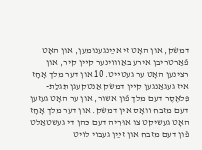דמשׂק, און האָט זי אײַנגענומען, און האָט פֿאַרטריבן אירע באַװױנער קײן קיר, און רצינען האָט ער געטײט. 10 און דער מלך אָחָז איז געגאַנגען קײן דמשׂק אַנטקעגן תִּגלַת-פִּלאֶסֶר דעם מלך פֿון אשור, און ער האָט געזען דעם מזבח װאָס אין דמשׂק. און דער מלך אָחָז האָט געשיקט צו אוּרִיה דעם כּהן די געשטאַלט פֿון דעם מזבח און זײַן געבױ לױט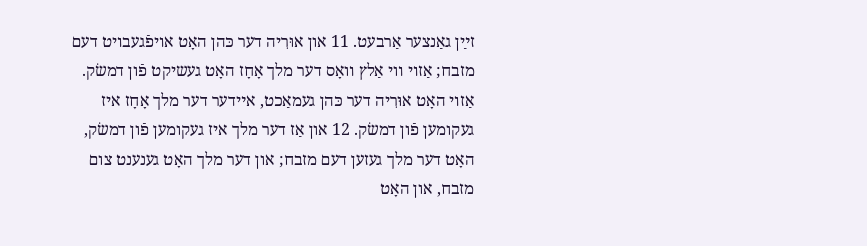זײַן גאַנצער אַרבעט. 11 און אוּרִיה דער כּהן האָט אױפֿגעבױט דעם מזבח; אַזױ װי אַלץ װאָס דער מלך אָחָז האָט געשיקט פֿון דמשׂק. אַזױ האָט אוּרִיה דער כּהן געמאַכט, אײדער דער מלך אָחָז איז געקומען פֿון דמשׂק. 12 און אַז דער מלך איז געקומען פֿון דמשׂק, האָט דער מלך געזען דעם מזבח; און דער מלך האָט גענענט צום מזבח, און האָט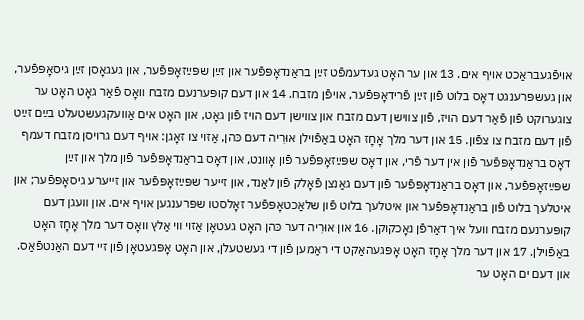אױפֿגעבראַכט אױף אים. 13 און ער האָט געדעמפֿט זײַן בראַנדאָפּפֿער און זײַן שפּײַזאָפּפֿער, און געגאָסן זײַן גיסאָפּפֿער, און געשפּרענגט דאָס בלוט פֿון זײַן פֿרידאָפּפֿער, אױפֿן מזבח. 14 און דעם קופּערנעם מזבח װאָס פֿאַר גאָט האָט ער צוגערוקט פֿון פֿאַר דעם הױז, פֿון צװישן דעם מזבח און צװישן דעם הױז פֿון גאָט, און האָט אים אַװעקגעשטעלט בײַם זײַט פֿון דעם מזבח צו צפֿון. 15 און דער מלך אָחָז האָט באַפֿױלן אוּרִיה דעם כּהן, אַזױ צו זאָגן: אױף דעם גרױסן מזבח דעמף דאָס בראַנדאָפּפֿער פֿון אין דער פֿרי, און דאָס שפּײַזאָפּפֿער פֿון אָװנט, און דאָס בראַנדאָפּפֿער פֿון מלך און זײַן שפּײַזאָפּפֿער, און דאָס בראַנדאָפּפֿער פֿון דעם גאַנצן פֿאָלק פֿון לאַנד, און זײער שפּײַזאָפּפֿער און זײערע גיסאָפּפֿער; און איטלעך בלוט פֿון בראַנדאָפּפֿער און איטלעך בלוט פֿון שלאַכטאָפּפֿער זאָלסטו שפּרענגען אױף אים. און װעגן דעם קופּערנעם מזבח װעל איך דאַרפֿן נאָכקוקן. 16 און אוּרִיה דער כּהן האָט געטאָן אַזױ װי אַלץ װאָס דער מלך אָחָז האָט באַפֿױלן. 17 און דער מלך אָחָז האָט אָפּגעהאַקט די ראַמען פֿון די געשטעלן, און האָט אָפּגעטאָן פֿון זײ דעם האַנטפֿאַס. און דעם ים האָט ער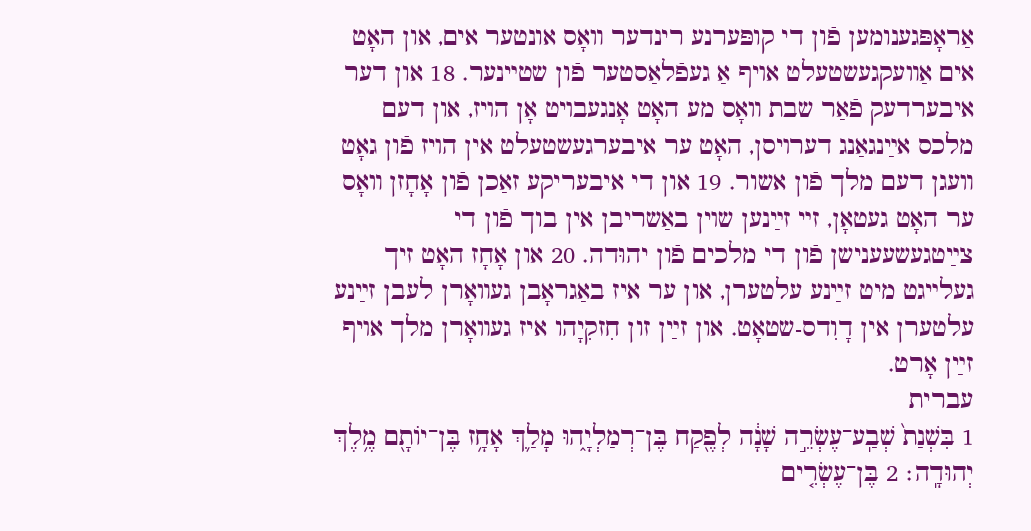אַראָפּגענומען פֿון די קופּערנע רינדער װאָס אונטער אים, און האָט אים אַװעקגעשטעלט אױף אַ געפֿלאַסטער פֿון שטײנער. 18 און דער איבערדעק פֿאַר שבת װאָס מע האָט אָנגעבױט אָן הױז, און דעם מלכס אײַנגאַנג דערױסן, האָט ער איבערגעשטעלט אין הױז פֿון גאָט װעגן דעם מלך פֿון אשור. 19 און די איבעריקע זאַכן פֿון אָחָזן װאָס ער האָט געטאָן, זײ זײַנען שױן באַשריבן אין בוך פֿון די צײַטגעשעענישן פֿון די מלכים פֿון יהוּדה. 20 און אָחָז האָט זיך געלײגט מיט זײַנע עלטערן, און ער איז באַגראָבן געװאָרן לעבן זײַנע עלטערן אין דָוִדס-שטאָט. און זײַן זון חִזקִיָהו איז געװאָרן מלך אױף זײַן אָרט.
עברית
1 בִּשְׁנַת֙ שְׁבַֽע־עֶשְׂרֵ֣ה שָׁנָ֔ה לְפֶ֖קַח בֶּן־רְמַלְיָ֑הוּ מָלַ֛ךְ אָחָ֥ז בֶּן־יוֹתָ֖ם מֶ֥לֶךְ יְהוּדָֽה׃ 2 בֶּן־עֶשְׂרִ֤ים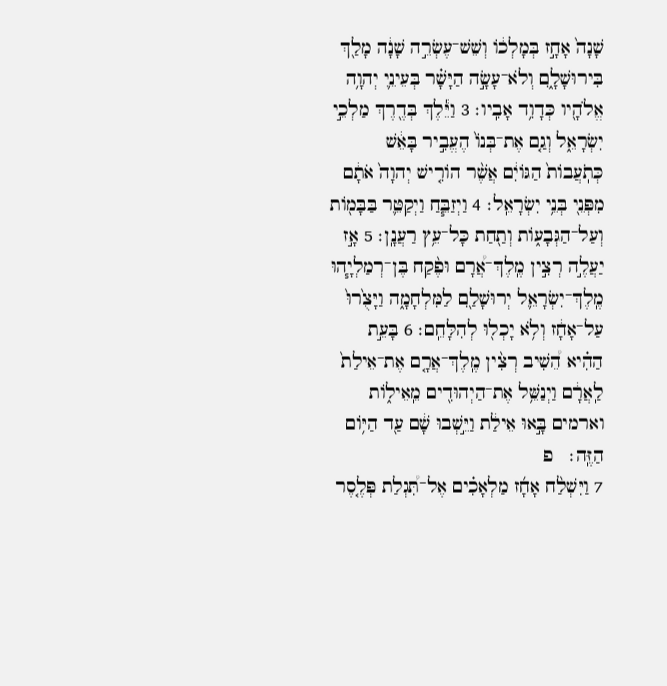שָׁנָה֙ אָחָ֣ז בְּמָלְכ֔וֹ וְשֵׁשׁ־עֶשְׂרֵ֣ה שָׁנָ֔ה מָלַ֖ךְ בִּירוּשָׁלָ֑͏ִם וְלֹא־עָשָׂ֣ה הַיָּשָׁ֗ר בְּעֵינֵ֛י יְהוָ֥ה אֱלֹהָ֖יו כְּדָוִ֥ד אָבִֽיו׃ 3 וַיֵּ֕לֶךְ בְּדֶ֖רֶךְ מַלְכֵ֣י יִשְׂרָאֵ֑ל וְגַ֤ם אֶת־בְּנוֹ֙ הֶעֱבִ֣יר בָּאֵ֔שׁ כְּתֹֽעֲבוֹת֙ הַגּוֹיִ֔ם אֲשֶׁ֨ר הוֹרִ֤ישׁ יְהוָה֙ אֹתָ֔ם מִפְּנֵ֖י בְּנֵ֥י יִשְׂרָאֵֽל׃ 4 וַיְזַבֵּ֧חַ וַיְקַטֵּ֛ר בַּבָּמ֖וֹת וְעַל־הַגְּבָע֑וֹת וְתַ֖חַת כָּל־עֵ֥ץ רַעֲנָֽן׃ 5 אָ֣ז יַעֲלֶ֣ה רְצִ֣ין מֶֽלֶךְ־אֲ֠רָם וּפֶ֨קַח בֶּן־רְמַלְיָ֧הוּ מֶֽלֶךְ־יִשְׂרָאֵ֛ל יְרוּשָׁלַ֖͏ִם לַמִּלְחָמָ֑ה וַיָּצֻ֙רוּ֙ עַל־אָחָ֔ז וְלֹ֥א יָכְל֖וּ לְהִלָּחֵֽם׃ 6 בָּעֵ֣ת הַהִ֗יא הֵ֠שִׁיב רְצִ֨ין מֶֽלֶךְ־אֲרָ֤ם אֶת־אֵילַת֙ לַֽאֲרָ֔ם וַיְנַשֵּׁ֥ל אֶת־הַיְהוּדִ֖ים מֵֽאֵיל֑וֹת וארמים בָּ֣אוּ אֵילַ֔ת וַיֵּ֣שְׁבוּ שָׁ֔ם עַ֖ד הַיּ֥וֹם הַזֶּֽה׃   פ
7 וַיִּשְׁלַ֨ח אָחָ֜ז מַלְאָכִ֗ים אֶל־תִּ֠גְלַת פְּלֶ֤סֶר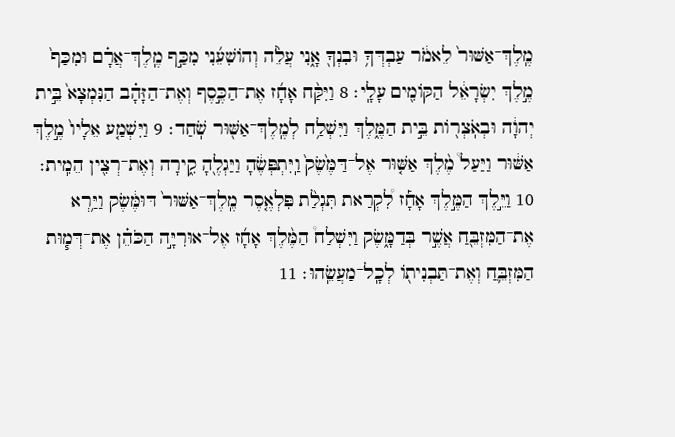מֶֽלֶךְ־אַשּׁוּר֙ לֵאמֹ֔ר עַבְדְּךָ֥ וּבִנְךָ֖ אָ֑נִי עֲלֵ֨ה וְהוֹשִׁעֵ֜נִי מִכַּ֣ף מֶֽלֶךְ־אֲרָ֗ם וּמִכַּף֙ מֶ֣לֶךְ יִשְׂרָאֵ֔ל הַקּוֹמִ֖ים עָלָֽי׃ 8 וַיִּקַּ֨ח אָחָ֜ז אֶת־הַכֶּ֣סֶף וְאֶת־הַזָּהָ֗ב הַנִּמְצָא֙ בֵּ֣ית יְהוָ֔ה וּבְאֹֽצְר֖וֹת בֵּ֣ית הַמֶּ֑לֶךְ וַיִּשְׁלַ֥ח לְמֶֽלֶךְ־אַשּׁ֖וּר שֹֽׁחַד׃ 9 וַיִּשְׁמַ֤ע אֵלָיו֙ מֶ֣לֶךְ אַשּׁ֔וּר וַיַּעַל֩ מֶ֨לֶךְ אַשּׁ֤וּר אֶל־דַּמֶּ֙שֶׂק֙ וַֽיִּתְפְּשֶׂ֔הָ וַיַּגְלֶ֖הָ קִ֑ירָה וְאֶת־רְצִ֖ין הֵמִֽית׃ 10 וַיֵּ֣לֶךְ הַמֶּ֣לֶךְ אָחָ֡ז לִ֠קְרַאת תִּגְלַ֨ת פִּלְאֶ֤סֶר מֶֽלֶךְ־אַשּׁוּר֙ דּוּמֶּ֔שֶׂק וַיַּ֥רְא אֶת־הַמִּזְבֵּ֖חַ אֲשֶׁ֣ר בְּדַמָּ֑שֶׂק וַיִּשְׁלַח֩ הַמֶּ֨לֶךְ אָחָ֜ז אֶל־אוּרִיָּ֣ה הַכֹּהֵ֗ן אֶת־דְּמ֧וּת הַמִּזְבֵּ֛חַ וְאֶת־תַּבְנִית֖וֹ לְכָֽל־מַעֲשֵֽׂהוּ׃ 11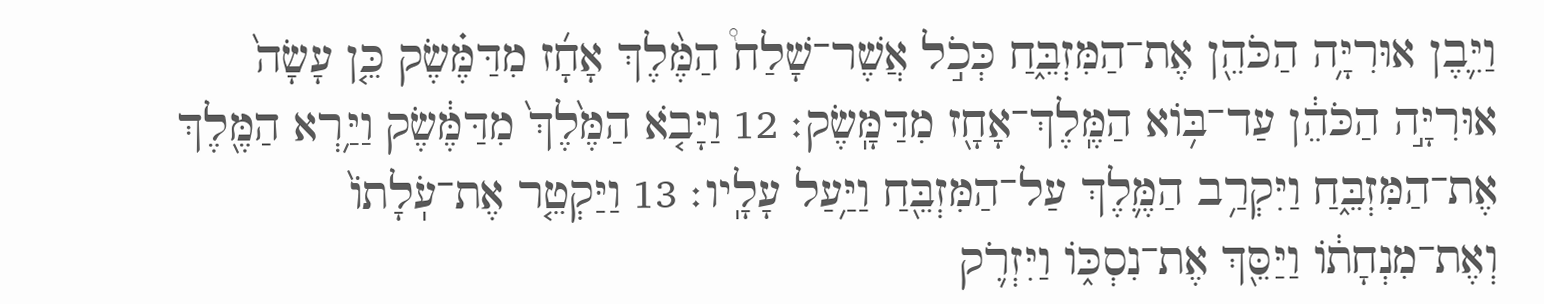וַיִּ֛בֶן אוּרִיָּ֥ה הַכֹּהֵ֖ן אֶת־הַמִּזְבֵּ֑חַ כְּכֹ֣ל אֲשֶׁר־שָׁלַח֩ הַמֶּ֨לֶךְ אָחָ֜ז מִדַּמֶּ֗שֶׂק כֵּ֤ן עָשָׂה֙ אוּרִיָּ֣ה הַכֹּהֵ֔ן עַד־בּ֥וֹא הַמֶּֽלֶךְ־אָחָ֖ז מִדַּמָּֽשֶׂק׃ 12 וַיָּבֹ֤א הַמֶּ֙לֶךְ֙ מִדַּמֶּ֔שֶׂק וַיַּ֥רְא הַמֶּ֖לֶךְ אֶת־הַמִּזְבֵּ֑חַ וַיִּקְרַ֥ב הַמֶּ֛לֶךְ עַל־הַמִּזְבֵּ֖חַ וַיַּ֥עַל עָלָֽיו׃ 13 וַיַּקְטֵ֤ר אֶת־עֹֽלָתוֹ֙ וְאֶת־מִנְחָת֔וֹ וַיַּסֵּ֖ךְ אֶת־נִסְכּ֑וֹ וַיִּזְרֹ֛ק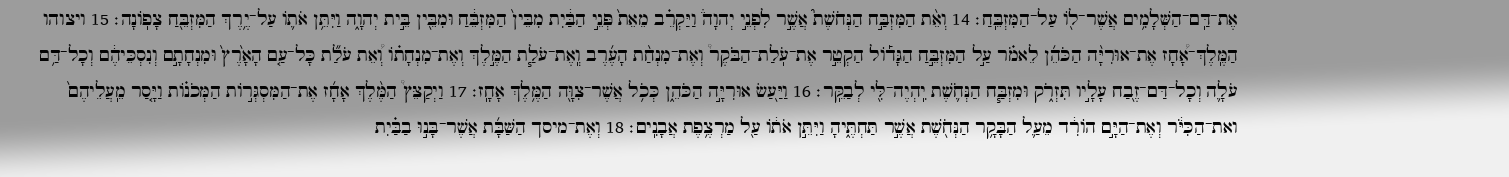אֶת־דַּֽם־הַשְּׁלָמִ֥ים אֲשֶׁר־ל֖וֹ עַל־הַמִּזְבֵּֽחַ׃ 14 וְאֵ֨ת הַמִּזְבַּ֣ח הַנְּחֹשֶׁת֮ אֲשֶׁ֣ר לִפְנֵ֣י יְהוָה֒ וַיַּקְרֵ֗ב מֵאֵת֙ פְּנֵ֣י הַבַּ֔יִת מִבֵּין֙ הַמִּזְבֵּ֔חַ וּמִבֵּ֖ין בֵּ֣ית יְהוָ֑ה וַיִּתֵּ֥ן אֹת֛וֹ עַל־יֶ֥רֶךְ הַמִּזְבֵּ֖חַ צָפֽוֹנָה׃ 15 ויצוהו הַמֶּֽלֶךְ־אָ֠חָז אֶת־אוּרִיָּ֨ה הַכֹּהֵ֜ן לֵאמֹ֗ר עַ֣ל הַמִּזְבֵּ֣חַ הַגָּד֡וֹל הַקְטֵ֣ר אֶת־עֹֽלַת־הַבֹּקֶר֩ וְאֶת־מִנְחַ֨ת הָעֶ֜רֶב וְֽאֶת־עֹלַ֧ת הַמֶּ֣לֶךְ וְאֶת־מִנְחָת֗וֹ וְ֠אֵת עֹלַ֞ת כָּל־עַ֤ם הָאָ֙רֶץ֙ וּמִנְחָתָ֣ם וְנִסְכֵּיהֶ֔ם וְכָל־דַּ֥ם עֹלָ֛ה וְכָל־דַּם־זֶ֖בַח עָלָ֣יו תִּזְרֹ֑ק וּמִזְבַּ֧ח הַנְּחֹ֛שֶׁת יִֽהְיֶה־לִּ֖י לְבַקֵּֽר׃ 16 וַיַּ֖עַשׂ אוּרִיָּ֣ה הַכֹּהֵ֑ן כְּכֹ֥ל אֲשֶׁר־צִוָּ֖ה הַמֶּ֥לֶךְ אָחָֽז׃ 17 וַיְקַצֵּץ֩ הַמֶּ֨לֶךְ אָחָ֜ז אֶת־הַמִּסְגְּר֣וֹת הַמְּכֹנ֗וֹת וַיָּ֤סַר מֵֽעֲלֵיהֶם֙ ואת־הַכִּיֹּ֔ר וְאֶת־הַיָּ֣ם הוֹרִ֔ד מֵעַ֛ל הַבָּקָ֥ר הַנְּחֹ֖שֶׁת אֲשֶׁ֣ר תַּחְתֶּ֑יהָ וַיִּתֵּ֣ן אֹת֔וֹ עַ֖ל מַרְצֶ֥פֶת אֲבָנִֽים׃ 18 וְאֶת־מיסך הַשַּׁבָּ֜ת אֲשֶׁר־בָּנ֣וּ בַבַּ֗יִת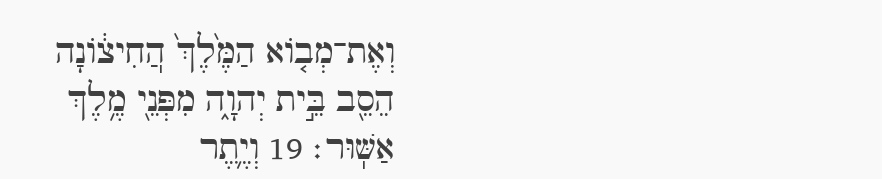וְאֶת־מְב֤וֹא הַמֶּ֙לֶךְ֙ הֽ͏ַחִיצ֔וֹנָה הֵסֵ֖ב בֵּ֣ית יְהוָ֑ה מִפְּנֵ֖י מֶ֥לֶךְ אַשּֽׁוּר׃ 19 וְיֶ֛תֶר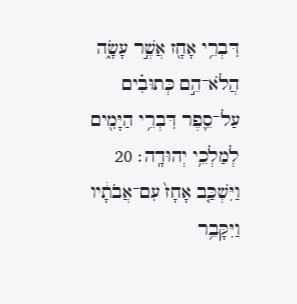דִּבְרֵ֥י אָחָ֖ז אֲשֶׁ֣ר עָשָׂ֑ה הֲלֹא־הֵ֣ם כְּתוּבִ֗ים עַל־סֵ֛פֶר דִּבְרֵ֥י הַיָּמִ֖ים לְמַלְכֵ֥י יְהוּדָֽה׃ 20 וַיִּשְׁכַּ֤ב אָחָז֙ עִם־אֲבֹתָ֔יו וַיִּקָּבֵ֥ר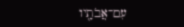עִם־אֲבֹתָ֖יו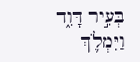בְּעִ֣יר דָּוִ֑ד וַיִּמְלֹ֛ךְ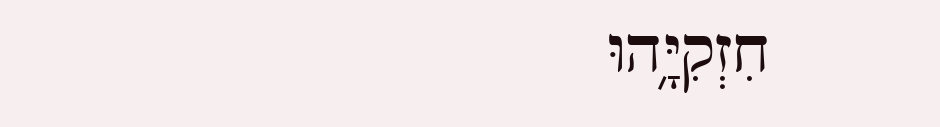חִזְקִיָּ֥הוּ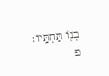בְנ֖וֹ תַּחְתָּֽיו׃   פ